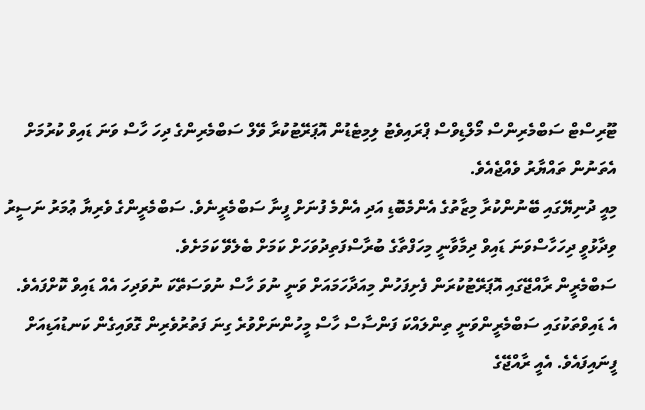ޓޫރިސްޓް ސަބްމެރިންސް މޯލްޑިވްސް ޕްރައިވެޓު ލިމިޓެޑުން އޮޕަރޭޓުކުރާ ވޭލް ސަބްމެރިންގެ ދިހަ ހާސް ވަނަ ޑައިވް ކުރުމަށް އެތަނުން ތައްޔާރު ވެއްޖެއެވެ.
މިއީ ދުނިޔޭގައި ބޭނުންކުރާ މިޒާތުގެ އެންމެބޮޑި އަދި އެންމެ ފުނަށް ފީނާ ސަބްމެރީނެވެ. ސަބްމެރީންގެ ވެރިޔާ ޢުމަރު ނަސީރު ވިދާޅުވީ ދިހަހާސްވަނަ ޑައިވް ދިމާވާނީ މިހަފްތާގެ ބުރާސްފަތިދުވަހަށް ކަމަށް ބެލެވޭ ކަމަށެވެ.
ސަބްމެރީން ރާއްޖޭގައި އޮޕަރޭޓުކުރަން ފެށިފަހުން މިއަދާހަމައަށް ވަނީ ނުވަ ހާސް ނުވަސަތޭކަ ނުވަދިހަ އެއް ޑައިވް ކޮށްފައެވެ. އެ ޑައިވްތަކުގައި ސަބްމެރީންވަނީ ތިންލައްކަ ފަންސާސް ހާސް މީހުންނަށްވުރެ ގިނަ ފަތުރުވެރިން ގޮވައިގެން ކަނޑުއަޑިއަށް ފީނައިފައެވެ. އެއީ ރާއްޖޭގެ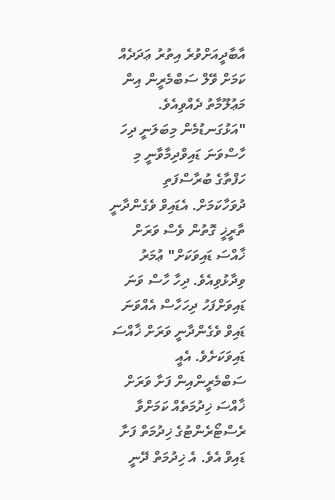އާބާދީއަށްވުރެ އިތުރު ޢަދަދެއް ކަމަށް ވޭލް ސަބްމެރީން އިން މަޢުލޫމާތު ދެއްވިއެވެ.
"އަޅުގަނޑުމެން މިބަލަނީ ދިހަ ހާސްވަނަ ޑައިވްދިމާވާނީ މި ހަފްތާގެ ބުރާސްފަތި ދުވަހާކަމަށް. އެޑައިވް ވެގެންދާނީ ތާރީޚީ ގޮތުން ވެސް ވަރަށް ޚާއްސަ ޑައިވަކަށް" ޢުމަރު ވިދާޅުވިއެވެ. ދިހާ ހާސް ވަނަ ޑައިވަށްފަހު ދިހަހާސް އެއްވަނަ ޑައިވް ވެގެންދާނީ ވަރަށް ޚާއްސަ ޑައިވަކަށެވެ. އެއީ ސަބްމެރީންއިން ފަށާ ވަރަށް ޚާއްސަ ޚިދުމަތެއް ކަމަށްވާ ރެސްޓޯރެންޓުގެ ޚިދުމަތް ފަށާ ޑައިވް އެވެ. އެ ޚިދުމަތް ދޭނީ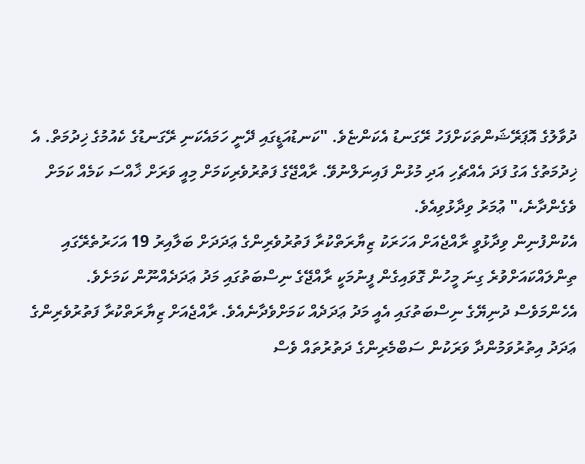ދުވާލުގެ އޮޕަރޭޝަންތަކަށްފަހު ރޭގަނޑު އެކަންޏެވެ. "ކަނޑުއަޑީގައި ދޭނީ ހަމައެކަނި ރޭގަނޑުގެ ކެއުމުގެ ޚިދުމަތް. އެ ޚިދުމަތުގެ އަގު ފަދަ އެއްޗެހި އަދި މުޅުން ފައިނަލްނުވޭ. ރާއްޖޭގެ ފަތުރުވެރިކަމަށް މިއީ ވަރަށް ޚާއްސަ ކަމެއް ކަމަށް ވެގެންދާނެ،" ޢުމަރު ވިދާޅުވިއެވެ.
އެކުންފުނިން ވިދާޅުވީ ރާއްޖެއަށް އަހަރަކު ޒިޔާރަތްކުރާ ފަތުރުވެރިންގެ ޢަދަދަށް ބަލާއިރު 19 އަހަރުތެރޭގައި ތިންލައްކައަށްވުރެ ގިނަ މީހުން ގޮވައިގެން ފީނުމަކީ ރާއްޖޭގެ ނިސްބަތުގައި މަދު ޢަދަދެއްނޫން ކަމަށެވެ. އެހެންމަވެސް ދުނިޔޭގެ ނިސްބަތުގައި އެއީ މަދު ޢަދަދެއް ކަމަށްވެދާނެއެވެ. ރާއްޖެއަށް ޒިޔާރަތްކުރާ ފަތުރުވެރިންގެ ޢަދަދު އިތުރުވަމުންދާ ވަރަކުން ސަބްމެރިންގެ ދަތުރުތައް ވެސް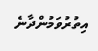އިތުރުވަމުންދާނެ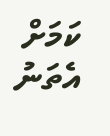ކަމަށް އެތަނު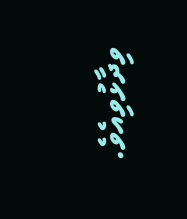ވިދާޅުވިއެވެ.